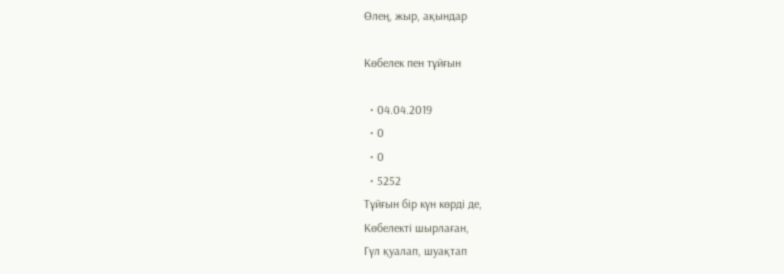Өлең, жыр, ақындар

Көбелек пен тұйғын

  • 04.04.2019
  • 0
  • 0
  • 5252
Тұйғын бір күн көрді де,
Көбелекті шырлаған,
Гүл қуалап, шуақтап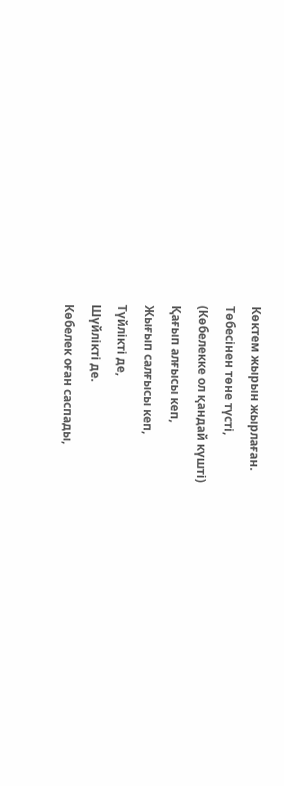Көктем жырын жырлаған.
Төбесінен төне түсті,
(Көбелекке ол қандай күшті)
Қағып алғысы кеп,
Жығып салғысы кеп,
Түйлікті де,
Шүйлікті де.
Көбелек оған саспады,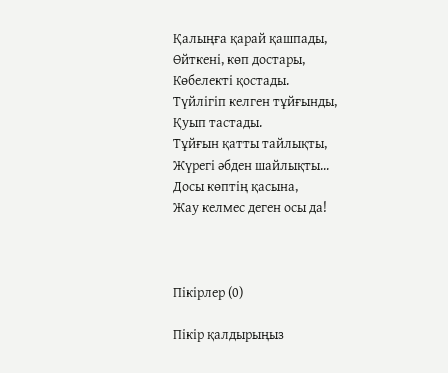Қалыңға қарай қашпады,
Өйткені, көп достары,
Көбелекті қостады.
Түйлігіп келген тұйғынды,
Қуып тастады.
Тұйғын қатты тайлықты,
Жүрегі әбден шайлықты...
Досы көптің қасына,
Жау келмес деген осы да!



Пікірлер (0)

Пікір қалдырыңыз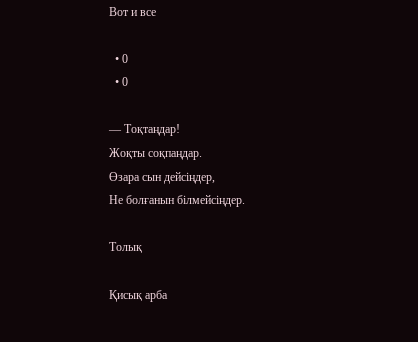Вот и все

  • 0
  • 0

— Тоқтаңдар!
Жоқты соқпаңдар.
Өзара сын дейсіңдер,
Не болғанын білмейсіңдер.

Толық

Қисық арба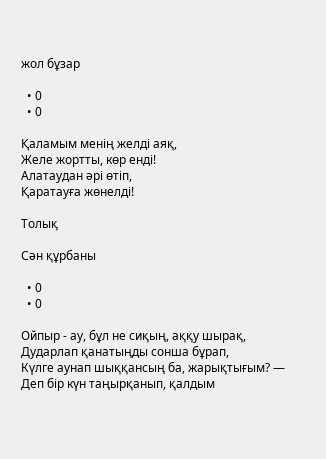жол бұзар

  • 0
  • 0

Қаламым менің желді аяқ,
Желе жортты, көр енді!
Алатаудан әрі өтіп,
Қаратауға жөнелді!

Толық

Сән құрбаны

  • 0
  • 0

Ойпыр - ау, бұл не сиқың, аққу шырақ,
Дударлап қанатыңды сонша бұрап,
Күлге аунап шыққансың ба, жарықтығым? —
Деп бір күн таңырқанып, қалдым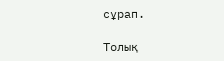сұрап.

Толық